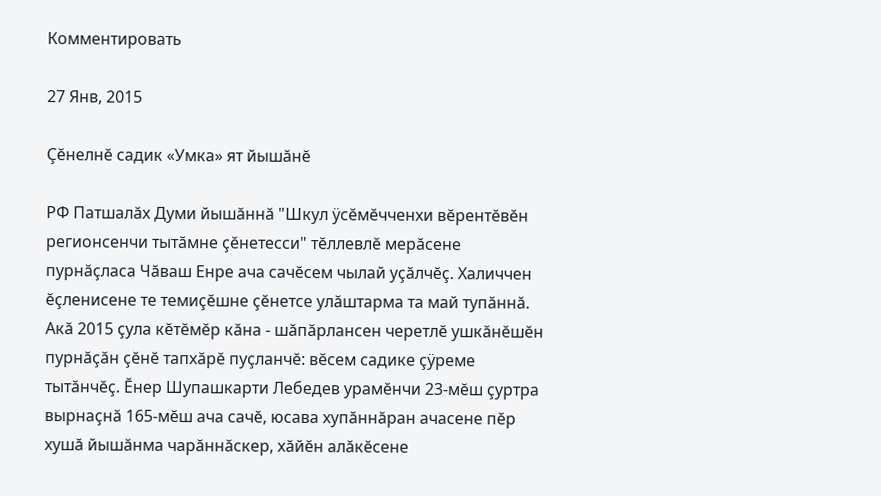Комментировать

27 Янв, 2015

Çĕнелнĕ садик «Умка» ят йышăнĕ

РФ Патшалăх Думи йышăннă "Шкул ÿсĕмĕчченхи вĕрентĕвĕн регионсенчи тытăмне çĕнетесси" тĕллевлĕ мерăсене пурнăçласа Чăваш Енре ача сачĕсем чылай уçăлчĕç. Халиччен ĕçленисене те темиçĕшне çĕнетсе улăштарма та май тупăннă. Акă 2015 çула кĕтĕмĕр кăна - шăпăрлансен черетлĕ ушкăнĕшĕн пурнăçăн çĕнĕ тапхăрĕ пуçланчĕ: вĕсем садике çÿреме тытăнчĕç. Ĕнер Шупашкарти Лебедев урамĕнчи 23-мĕш çуртра вырнаçнă 165-мĕш ача сачĕ, юсава хупăннăран ачасене пĕр хушă йышăнма чарăннăскер, хăйĕн алăкĕсене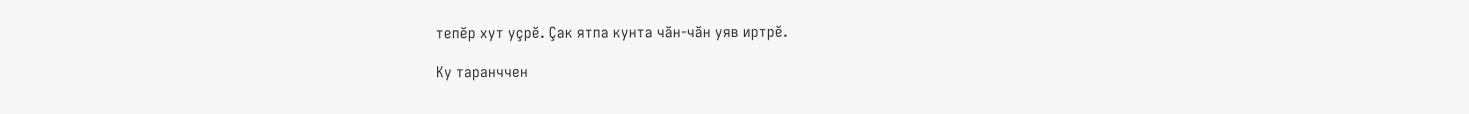тепĕр хут уçрĕ. Çак ятпа кунта чăн-чăн уяв иртрĕ.

Ку таранччен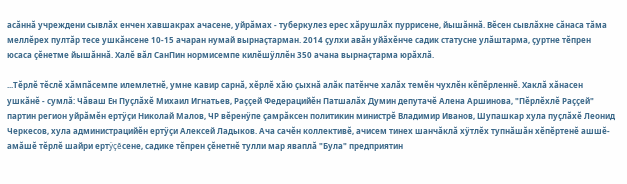асăннă учреждени сывлăх енчен хавшакрах ачасене, уйрăмах - туберкулез ерес хăрушлăх пуррисене, йышăннă. Вĕсен сывлăхне сăнаса тăма меллĕрех пултăр тесе ушкăнсене 10-15 ачаран нумай вырнаçтарман. 2014 çулхи авăн уйăхĕнче садик статусне улăштарма, çуртне тĕпрен юсаса çĕнетме йышăннă. Халĕ вăл СанПин нормисемпе килĕшÿллĕн 350 ачана вырнаçтарма юрăхлă.

...Тĕрлĕ тĕслĕ хăмпăсемпе илемлетнĕ, умне кавир сарнă, хĕрлĕ хăю çыхнă алăк патĕнче халăх темĕн чухлĕн кĕпĕрленнĕ. Хаклă хăнасен ушкăнĕ - сумлă: Чăваш Ен Пуçлăхĕ Михаил Игнатьев, Раççей Федерацийĕн Патшалăх Думин депутачĕ Алена Аршинова, "Пĕрлĕхлĕ Раççей" партин регион уйрăмĕн ертÿçи Николай Малов, ЧР вĕренÿпе çамрăксен политикин министрĕ Владимир Иванов, Шупашкар хула пуçлăхĕ Леонид Черкесов, хула администрацийĕн ертÿçи Алексей Ладыков. Ача сачĕн коллективĕ, ачисем тинех шанчăклă хÿтлĕх тупнăшăн хĕпĕртенĕ ашшĕ-амăшĕ тĕрлĕ шайри ертÿçĕсене, садике тĕпрен çĕнетнĕ тулли мар яваплă "Була" предприятин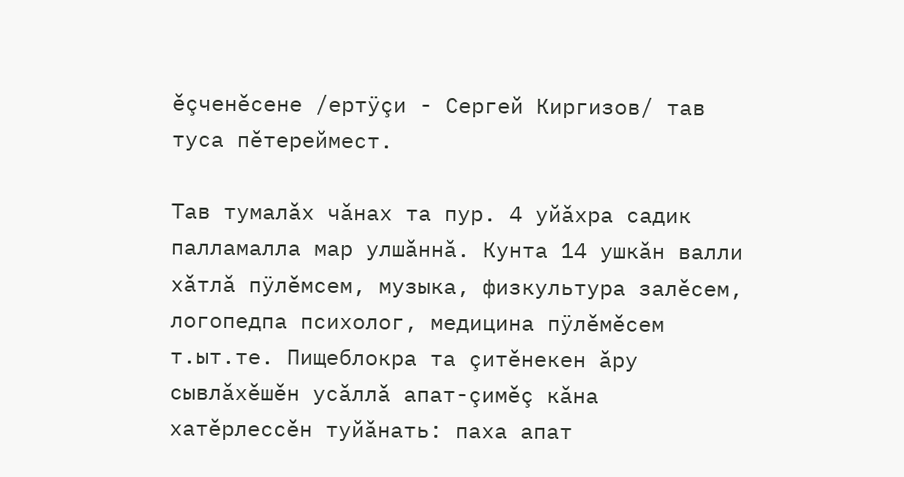ĕçченĕсене /ертÿçи - Сергей Киргизов/ тав туса пĕтереймест.

Тав тумалăх чăнах та пур. 4 уйăхра садик палламалла мар улшăннă. Кунта 14 ушкăн валли хăтлă пÿлĕмсем, музыка, физкультура залĕсем, логопедпа психолог, медицина пÿлĕмĕсем т.ыт.те. Пищеблокра та çитĕнекен ăру сывлăхĕшĕн усăллă апат-çимĕç кăна хатĕрлессĕн туйăнать: паха апат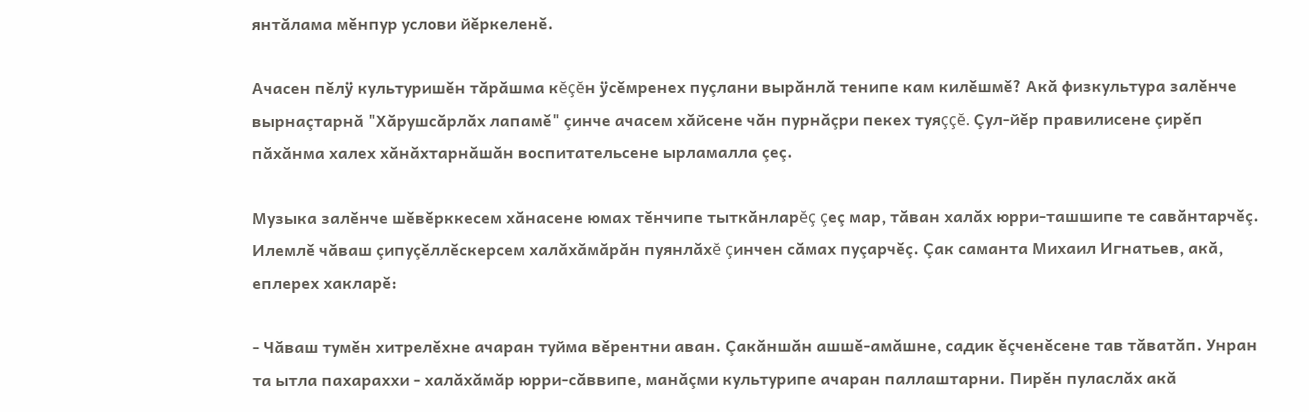янтăлама мĕнпур услови йĕркеленĕ.

Ачасен пĕлÿ культуришĕн тăрăшма кĕçĕн ÿсĕмренех пуçлани вырăнлă тенипе кам килĕшмĕ? Акă физкультура залĕнче вырнаçтарнă "Хăрушсăрлăх лапамĕ" çинче ачасем хăйсене чăн пурнăçри пекех туяççĕ. Çул-йĕр правилисене çирĕп пăхăнма халех хăнăхтарнăшăн воспитательсене ырламалла çеç.

Музыка залĕнче шĕвĕрккесем хăнасене юмах тĕнчипе тыткăнларĕç çеç мар, тăван халăх юрри-ташшипе те савăнтарчĕç. Илемлĕ чăваш çипуçĕллĕскерсем халăхăмăрăн пуянлăхĕ çинчен сăмах пуçарчĕç. Çак саманта Михаил Игнатьев, акă, еплерех хакларĕ:

- Чăваш тумĕн хитрелĕхне ачаран туйма вĕрентни аван. Çакăншăн ашшĕ-амăшне, садик ĕçченĕсене тав тăватăп. Унран та ытла пахараххи - халăхăмăр юрри-сăввипе, манăçми культурипе ачаран паллаштарни. Пирĕн пуласлăх акă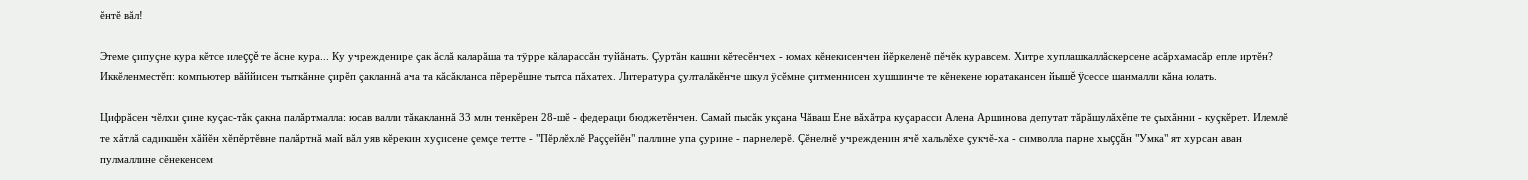ĕнтĕ вăл!

Этеме çипуçне кура кĕтсе илеççĕ те ăсне кура... Ку учрежденире çак ăслă каларăша та тÿрре кăларассăн туйăнать. Çуртăн кашни кĕтесĕнчех - юмах кĕнекисенчен йĕркеленĕ пĕчĕк куравсем. Хитре хуплашкаллăскерсене асăрхамасăр епле иртĕн? Иккĕленместĕп: компьютер вăййисен тыткăнне çирĕп çакланнă ача та кăсăкланса пĕрерĕшне тытса пăхатех. Литература çулталăкĕнче шкул ÿсĕмне çитменнисен хушшинче те кĕнекене юратакансен йышĕ ÿсессе шанмалли кăна юлать.

Цифрăсен чĕлхи çине куçас-тăк çакна палăртмалла: юсав валли тăкакланнă 33 млн тенкĕрен 28-шĕ - федераци бюджетĕнчен. Самай пысăк укçана Чăваш Ене вăхăтра куçарасси Алена Аршинова депутат тăрăшулăхĕпе те çыхăнни - куçкĕрет. Илемлĕ те хăтлă садикшĕн хăйĕн хĕпĕртĕвне палăртнă май вăл уяв кĕрекин хуçисене çемçе тетте - "Пĕрлĕхлĕ Раççейĕн" паллине упа çурине - парнелерĕ. Çĕнелнĕ учрежденин ячĕ хальлĕхе çукчĕ-ха - символла парне хыççăн "Умка" ят хурсан аван пулмаллине сĕнекенсем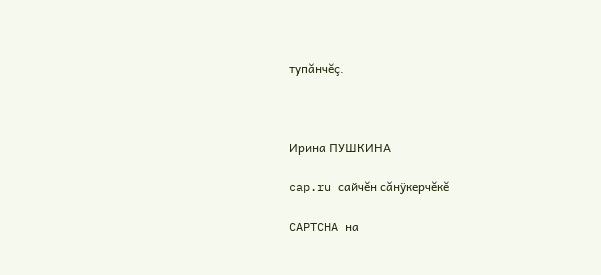тупăнчĕç.



Ирина ПУШКИНА

cap.ru сайчĕн сăнÿкерчĕкĕ

CAPTCHA на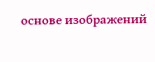основе изображений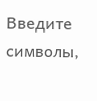Введите символы,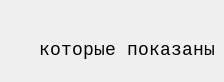которые показаны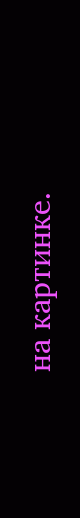на картинке.